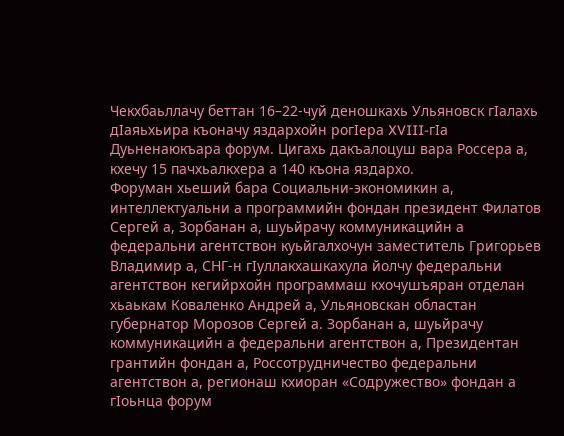Чекхбаьллачу беттан 16–22-чуй деношкахь Ульяновск гIалахь дIаяьхьира къоначу яздархойн рогIера XVIII-гIа Дуьненаюкъара форум. Цигахь дакъалоцуш вара Россера а, кхечу 15 пачхьалкхера а 140 къона яздархо.
Форуман хьеший бара Социальни-экономикин а, интеллектуальни а программийн фондан президент Филатов Сергей а, Зорбанан а, шуьйрачу коммуникацийн а федеральни агентствон куьйгалхочун заместитель Григорьев Владимир а, СНГ-н гIуллакхашкахула йолчу федеральни агентствон кегийрхойн программаш кхочушъяран отделан хьаькам Коваленко Андрей а, Ульяновскан областан губернатор Морозов Сергей а. Зорбанан а, шуьйрачу коммуникацийн а федеральни агентствон а, Президентан грантийн фондан а, Россотрудничество федеральни агентствон а, регионаш кхиоран «Содружество» фондан а гIоьнца форум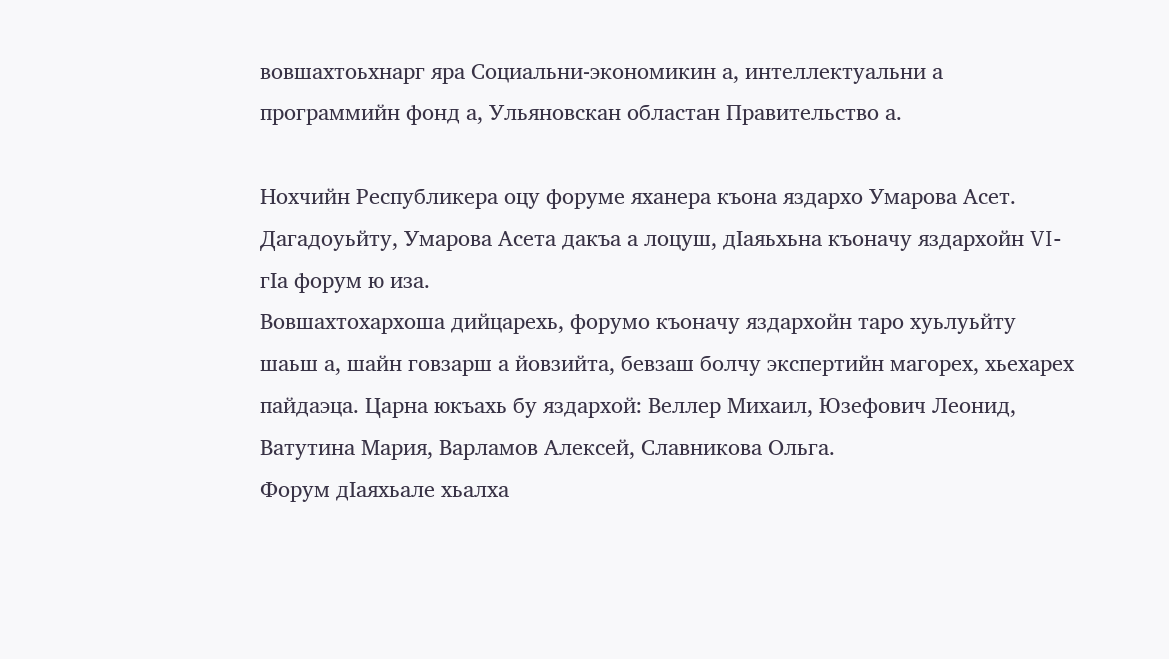вовшахтоьхнарг яра Социальни-экономикин а, интеллектуальни а программийн фонд а, Ульяновскан областан Правительство а.

Нохчийн Республикера оцу форуме яханера къона яздархо Умарова Асет. Дагадоуьйту, Умарова Асета дакъа а лоцуш, дIаяьхьна къоначу яздархойн VI-гIа форум ю иза.
Вовшахтохархоша дийцарехь, форумо къоначу яздархойн таро хуьлуьйту шаьш а, шайн говзарш а йовзийта, бевзаш болчу экспертийн магорех, хьехарех пайдаэца. Царна юкъахь бу яздархой: Веллер Михаил, Юзефович Леонид, Ватутина Мария, Варламов Алексей, Славникова Ольга.
Форум дIаяхьале хьалха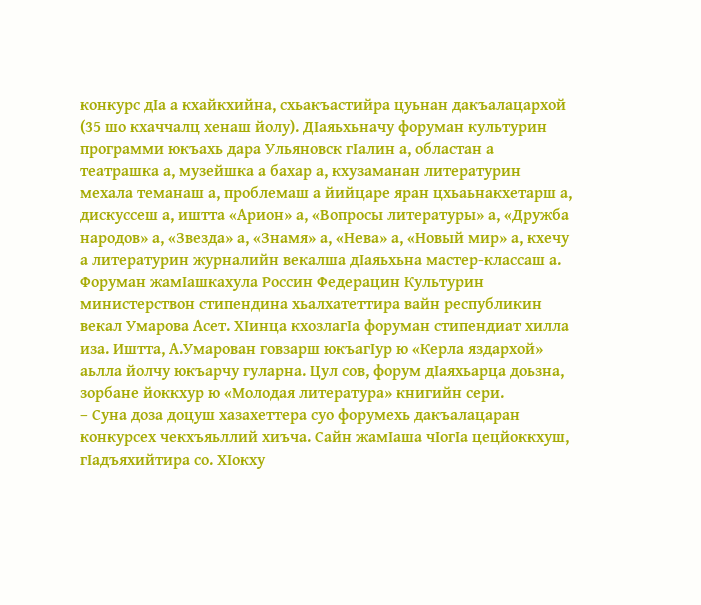конкурс дIа а кхайкхийна, схьакъастийра цуьнан дакъалацархой (35 шо кхаччалц хенаш йолу). ДIаяьхьначу форуман культурин программи юкъахь дара Ульяновск гIалин а, областан а театрашка а, музейшка а бахар а, кхузаманан литературин мехала теманаш а, проблемаш а йийцаре яран цхьаьнакхетарш а, дискуссеш а, иштта «Арион» а, «Вопросы литературы» а, «Дружба народов» а, «Звезда» а, «Знамя» а, «Нева» а, «Новый мир» а, кхечу а литературин журналийн векалша дIаяьхьна мастер-классаш а.
Форуман жамIашкахула Россин Федерацин Культурин министерствон стипендина хьалхатеттира вайн республикин векал Умарова Асет. ХIинца кхозлагIа форуман стипендиат хилла иза. Иштта, А.Умарован говзарш юкъагIур ю «Керла яздархой» аьлла йолчу юкъарчу гуларна. Цул сов, форум дIаяхьарца доьзна, зорбане йоккхур ю «Молодая литература» книгийн сери.
– Суна доза доцуш хазахеттера суо форумехь дакъалацаран конкурсех чекхъяьллий хиъча. Сайн жамIаша чIогIа цецйоккхуш, гIадъяхийтира со. ХIокху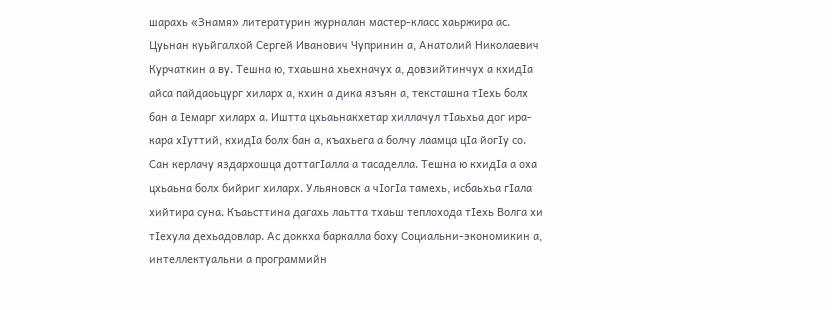шарахь «Знамя» литературин журналан мастер-класс хаьржира ас. Цуьнан куьйгалхой Сергей Иванович Чупринин а, Анатолий Николаевич Курчаткин а ву. Тешна ю, тхаьшна хьехначух а, довзийтинчух а кхидIа айса пайдаоьцург хиларх а, кхин а дика язъян а, тексташна тIехь болх бан а Iемарг хиларх а. Иштта цхьаьнакхетар хиллачул тIаьхьа дог ира-кара хIуттий, кхидIа болх бан а, къахьега а болчу лаамца цIа йогIу со. Сан керлачу яздархошца доттагIалла а тасаделла. Тешна ю кхидIа а оха цхьаьна болх бийриг хиларх. Ульяновск а чIогIа тамехь, исбаьхьа гIала хийтира суна. Къаьсттина дагахь лаьтта тхаьш теплохода тIехь Волга хи тIехула дехьадовлар. Ас доккха баркалла боху Социальни-экономикин а, интеллектуальни а программийн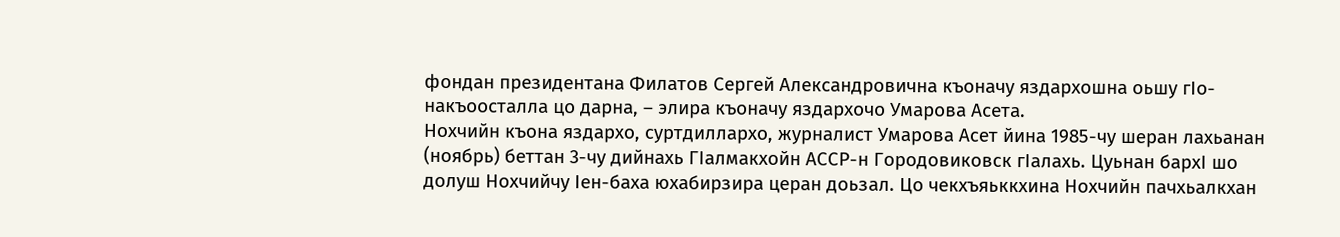фондан президентана Филатов Сергей Александровична къоначу яздархошна оьшу гIо-накъоосталла цо дарна, – элира къоначу яздархочо Умарова Асета.
Нохчийн къона яздархо, суртдиллархо, журналист Умарова Асет йина 1985-чу шеран лахьанан (ноябрь) беттан 3-чу дийнахь ГIалмакхойн АССР-н Городовиковск гIалахь. Цуьнан бархI шо долуш Нохчийчу Iен-баха юхабирзира церан доьзал. Цо чекхъяьккхина Нохчийн пачхьалкхан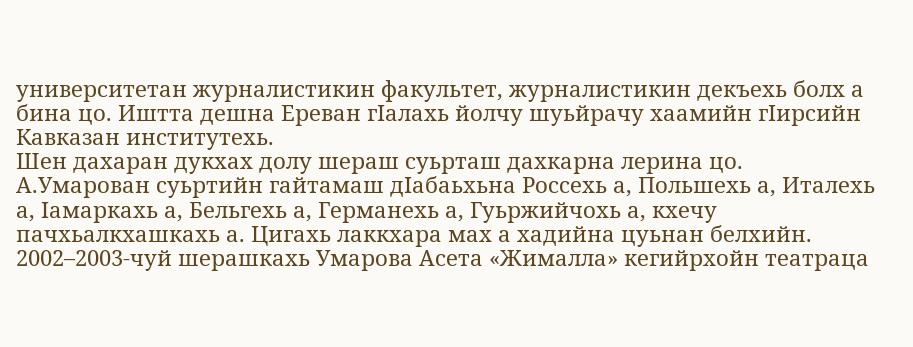университетан журналистикин факультет, журналистикин декъехь болх а бина цо. Иштта дешна Ереван гIалахь йолчу шуьйрачу хаамийн гIирсийн Кавказан институтехь.
Шен дахаран дукхах долу шераш суьрташ дахкарна лерина цо. А.Умарован суьртийн гайтамаш дIабаьхьна Россехь а, Польшехь а, Италехь а, Iамаркахь а, Бельгехь а, Германехь а, Гуьржийчохь а, кхечу пачхьалкхашкахь а. Цигахь лаккхара мах а хадийна цуьнан белхийн.
2002–2003-чуй шерашкахь Умарова Асета «Жималла» кегийрхойн театраца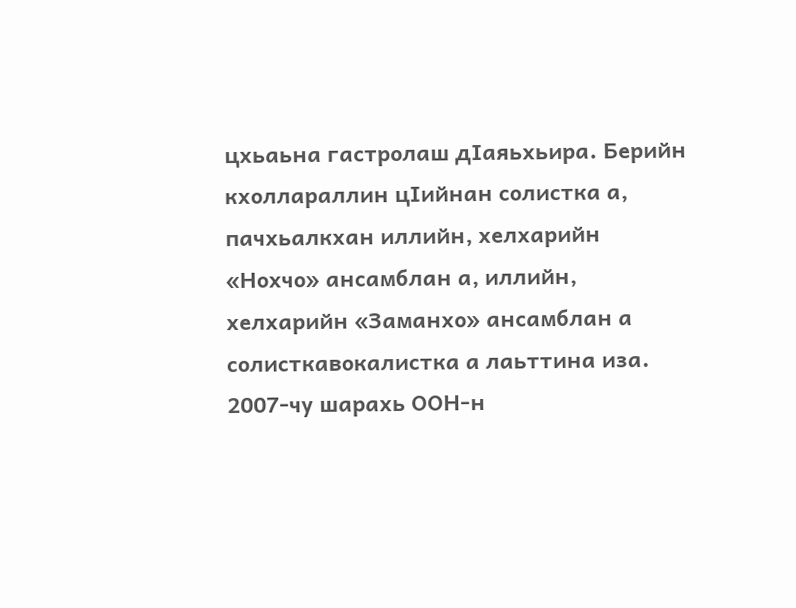цхьаьна гастролаш дIаяьхьира. Берийн кхоллараллин цIийнан солистка а, пачхьалкхан иллийн, хелхарийн «Нохчо» ансамблан а, иллийн, хелхарийн «Заманхо» ансамблан а солисткавокалистка а лаьттина иза.
2007-чу шарахь ООН-н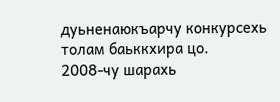дуьненаюкъарчу конкурсехь толам баьккхира цо.
2008-чу шарахь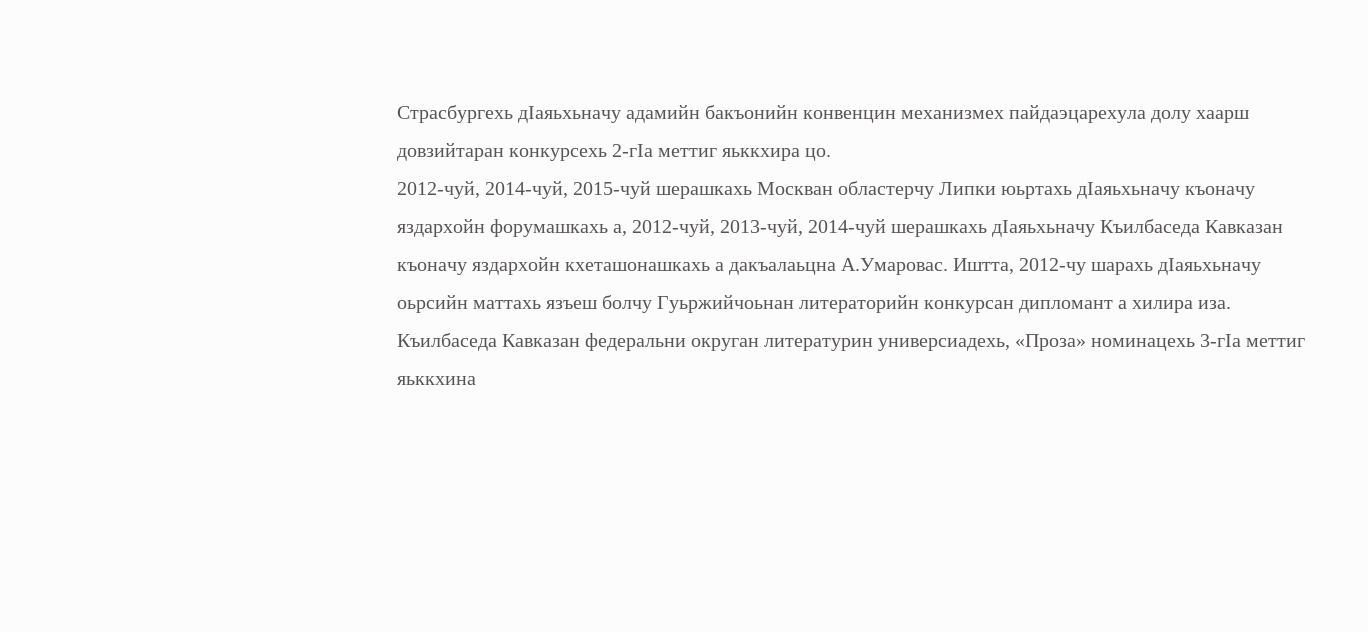Страсбургехь дIаяьхьначу адамийн бакъонийн конвенцин механизмех пайдаэцарехула долу хаарш довзийтаран конкурсехь 2-гIа меттиг яьккхира цо.
2012-чуй, 2014-чуй, 2015-чуй шерашкахь Москван областерчу Липки юьртахь дIаяьхьначу къоначу яздархойн форумашкахь а, 2012-чуй, 2013-чуй, 2014-чуй шерашкахь дIаяьхьначу Къилбаседа Кавказан къоначу яздархойн кхеташонашкахь а дакъалаьцна А.Умаровас. Иштта, 2012-чу шарахь дIаяьхьначу оьрсийн маттахь язъеш болчу Гуьржийчоьнан литераторийн конкурсан дипломант а хилира иза.
Къилбаседа Кавказан федеральни округан литературин универсиадехь, «Проза» номинацехь 3-гIа меттиг яьккхина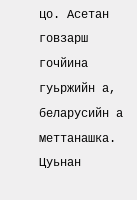цо. Асетан говзарш гочйина гуьржийн а, беларусийн а меттанашка.
Цуьнан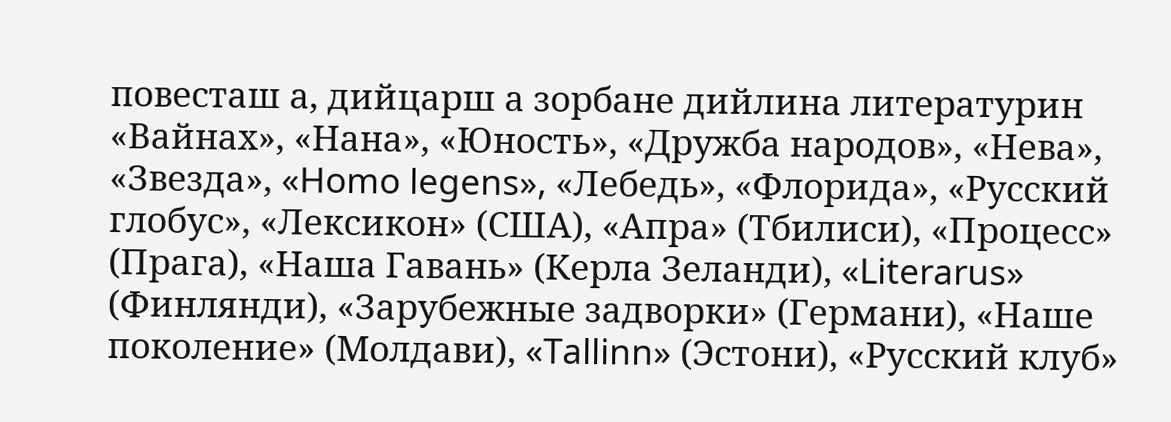повесташ а, дийцарш а зорбане дийлина литературин «Вайнах», «Нана», «Юность», «Дружба народов», «Нева», «Звезда», «Homo legens», «Лебедь», «Флорида», «Русский глобус», «Лексикон» (США), «Апра» (Тбилиси), «Процесс» (Прага), «Наша Гавань» (Керла Зеланди), «Literarus» (Финлянди), «Зарубежные задворки» (Германи), «Наше поколение» (Молдави), «Tallinn» (Эстони), «Русский клуб»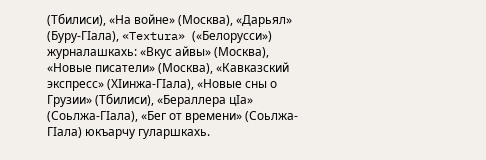(Тбилиси), «На войне» (Москва), «Дарьял» (Буру-ГIала), «Textura» («Белорусси») журналашкахь: «Вкус айвы» (Москва), «Новые писатели» (Москва), «Кавказский экспресс» (ХIинжа-ГIала), «Новые сны о Грузии» (Тбилиси), «Бераллера цIа» (Соьлжа-ГIала), «Бег от времени» (Соьлжа-ГIала) юкъарчу гуларшкахь.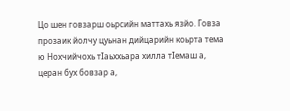Цо шен говзарш оьрсийн маттахь язйо. Говза прозаик йолчу цуьнан дийцарийн коьрта тема ю Нохчийчохь тIаьххьара хилла тIемаш а, церан бух бовзар а,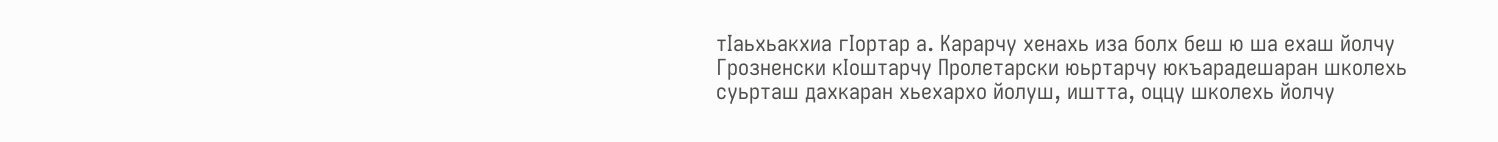тIаьхьакхиа гIортар а. Карарчу хенахь иза болх беш ю ша ехаш йолчу Грозненски кIоштарчу Пролетарски юьртарчу юкъарадешаран школехь суьрташ дахкаран хьехархо йолуш, иштта, оццу школехь йолчу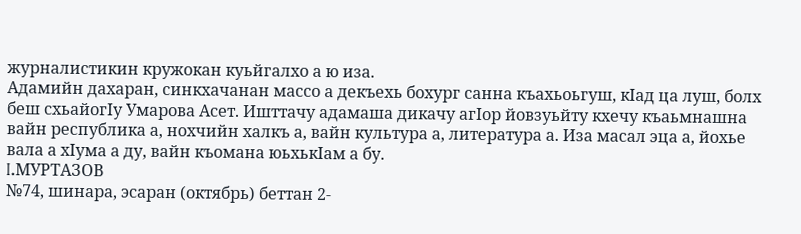журналистикин кружокан куьйгалхо а ю иза.
Адамийн дахаран, синкхачанан массо а декъехь бохург санна къахьоьгуш, кIад ца луш, болх беш схьайогIу Умарова Асет. Ишттачу адамаша дикачу агIор йовзуьйту кхечу къаьмнашна вайн республика а, нохчийн халкъ а, вайн культура а, литература а. Иза масал эца а, йохье вала а хIума а ду, вайн къомана юьхькIам а бу.
I.МУРТАЗОВ
№74, шинара, эсаран (октябрь) беттан 2-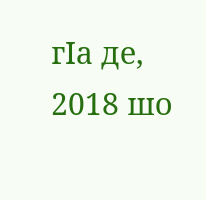гIа де, 2018 шо